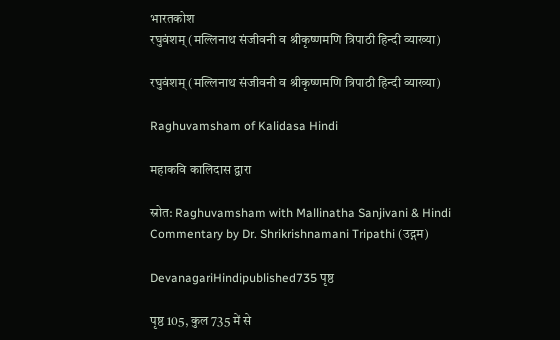भारतकोश
रघुवंशम् (मल्लिनाथ संजीवनी व श्रीकृष्णमणि त्रिपाठी हिन्दी व्याख्या)

रघुवंशम् (मल्लिनाथ संजीवनी व श्रीकृष्णमणि त्रिपाठी हिन्दी व्याख्या)

Raghuvamsham of Kalidasa Hindi

महाकवि कालिदास द्वारा

स्रोत: Raghuvamsham with Mallinatha Sanjivani & Hindi Commentary by Dr. Shrikrishnamani Tripathi (उद्गम)

DevanagariHindipublished735 पृष्ठ

पृष्ठ 105, कुल 735 में से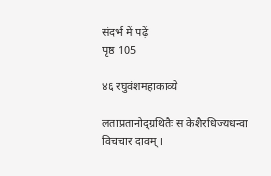संदर्भ में पढ़ें
पृष्ठ 105

४६ रघुवंशमहाकाव्ये

लताप्रतानोद्ग्रथितैः स केशैरधिज्यधन्वा विचचार दावम् ।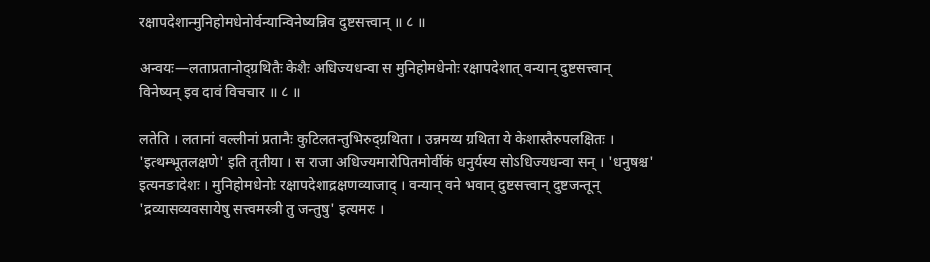रक्षापदेशान्मुनिहोमधेनोर्वन्‍यान्विनेष्यन्निव दुष्टसत्त्वान् ॥ ८ ॥

अन्वयः—लताप्रतानोद्ग्रथितैः केशैः अधिज्यधन्वा स मुनिहोमधेनोः रक्षापदेशात् वन्यान् दुष्टसत्त्वान् विनेष्यन् इव दावं विचचार ॥ ८ ॥

लतेति । लतानां वल्लीनां प्रतानैः कुटिलतन्तुभिरुद्ग्रथिता । उन्नमय्य ग्रथिता ये केशास्तैरुपलक्षितः । 'इत्थम्भूतलक्षणे' इति तृतीया । स राजा अधिज्यमारोपितमोर्वीकं धनुर्यस्य सोऽधिज्यधन्वा सन् । 'धनुषश्च' इत्यनङादेशः । मुनिहोमधेनोः रक्षापदेशाद्रक्षणव्याजाद् । वन्यान् वने भवान् दुष्टसत्त्वान् दुष्टजन्तून् 'द्रव्यासव्यवसायेषु सत्त्वमस्त्री तु जन्तुषु' इत्यमरः ।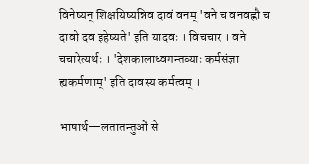विनेष्यन् शिक्षयिष्यन्निव दावं वनम् 'वने च वनवह्नौ च दावो दव इहेष्यते' इति यादवः । विचचार । वने चचारेत्यर्थः । 'देशकालाध्वगन्तव्याः कर्मसंज्ञा ह्यकर्मणाम्' इति दावस्य कर्मत्वम् ।

भाषार्थ—लतातन्तुओं से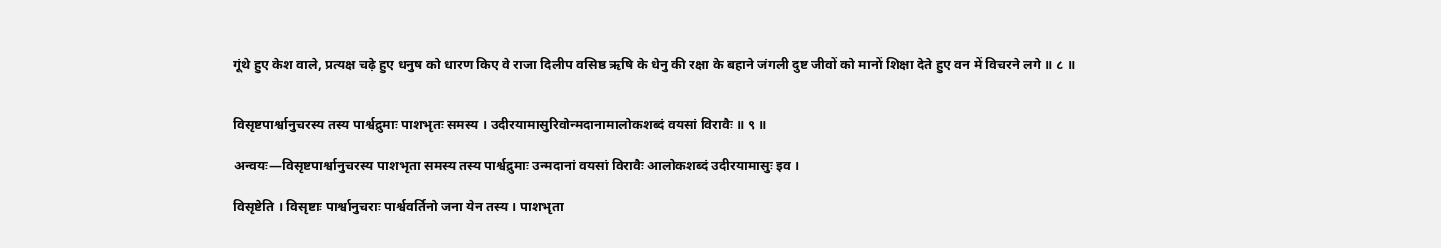गूंथे हुए केश वाले, प्रत्यक्ष चढ़े हुए धनुष को धारण किए वे राजा दिलीप वसिष्ठ ऋषि के धेनु की रक्षा के बहाने जंगली दुष्ट जीवों को मानों शिक्षा देते हुए वन में विचरने लगे ॥ ८ ॥


विसृष्टपार्श्वानुचरस्य तस्य पार्श्वद्रुमाः पाशभृतः समस्य । उदीरयामासुरिवोन्मदानामालोकशब्दं वयसां विरावैः ॥ ९ ॥

अन्वयः—विसृष्टपार्श्वानुचरस्य पाशभृता समस्य तस्य पार्श्वद्रुमाः उन्मदानां वयसां विरावैः आलोकशब्दं उदीरयामासुः इव ।

विसृष्टेति । विसृष्टाः पार्श्वानुचराः पार्श्ववर्तिनो जना येन तस्य । पाशभृता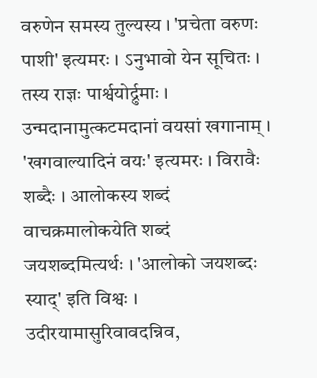वरुणेन समस्य तुल्यस्य । 'प्रचेता वरुणः पाशी' इत्यमरः । ऽनुभावो येन सूचितः । तस्य राज्ञः पार्श्वयोर्द्रुमाः । उन्मदानामुत्कटमदानां वयसां खगानाम् । 'खगवाल्यादिनं वयः' इत्यमरः । विरावैः शब्दैः । आलोकस्य शब्दं वाचक्रमालोकयेति शब्दं जयशब्दमित्यर्थः । 'आलोको जयशब्दः स्याद्' इति विश्वः । उदीरयामासुरिवावदन्निव,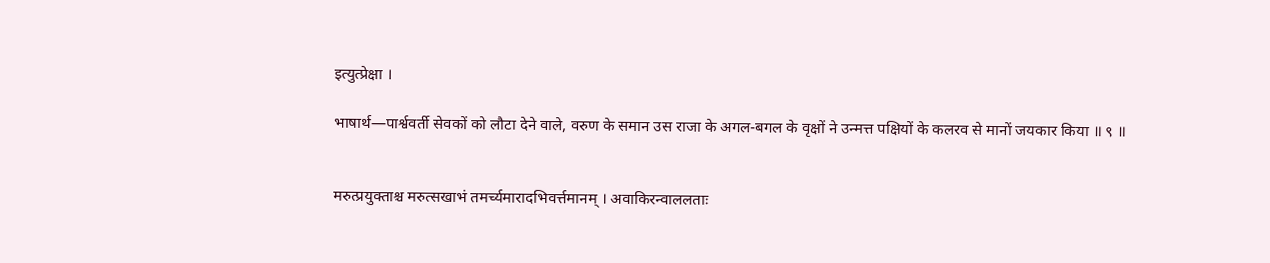इत्युत्प्रेक्षा ।

भाषार्थ—पार्श्ववर्ती सेवकों को लौटा देने वाले, वरुण के समान उस राजा के अगल-बगल के वृक्षों ने उन्मत्त पक्षियों के कलरव से मानों जयकार किया ॥ ९ ॥


मरुत्प्रयुक्ताश्च मरुत्सखाभं तमर्च्यमारादभिवर्त्तमानम् । अवाकिरन्वाललताः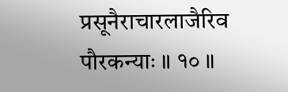प्रसूनैराचारलाजैरिव पौरकन्याः ॥ १० ॥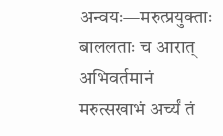अन्वयः—मरुत्प्रयुक्ताः बाललताः च आरात् अभिवर्तमानं मरुत्सखाभं अर्च्यं तं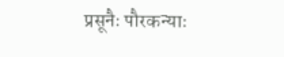प्रसूनैः पौरकन्याः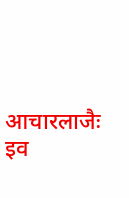आचारलाजैः इव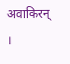अवाकिरन् ।